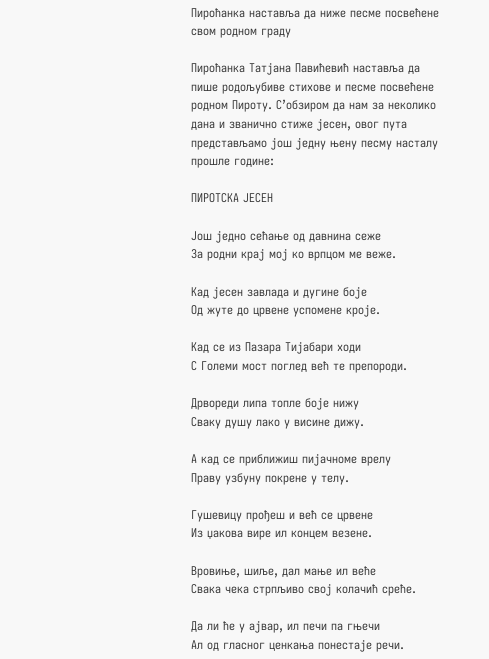Пироћанка наставља да ниже песме посвећене свом родном граду

Пироћанка Татјана Павићевић наставља да пише родољубиве стихове и песме посвећене родном Пироту. С’обзиром да нам за неколико дана и званично стиже јесен, овог пута представљамо још једну њену песму насталу прошле године:

ПИРОТСКА ЈЕСЕН

Још једно сећање од давнина сеже
За родни крај мој ко врпцом ме веже.

Кад јесен завлада и дугине боје
Од жуте до црвене успомене кроје.

Кад се из Пазара Тијабари ходи
С Големи мост поглед већ те препороди.

Дрвореди липа топле боје нижу
Сваку душу лако у висине дижу.

А кад се приближиш пијачноме врелу
Праву узбуну покрене у телу.

Гушевицу прођеш и већ се црвене
Из џакова вире ил концем везене.

Вровиње, шиље, дал мање ил веће
Свака чека стрпљиво свој колачић среће.

Да ли ће у ајвар, ил печи па гњечи
Ал од гласног ценкања понестаје речи.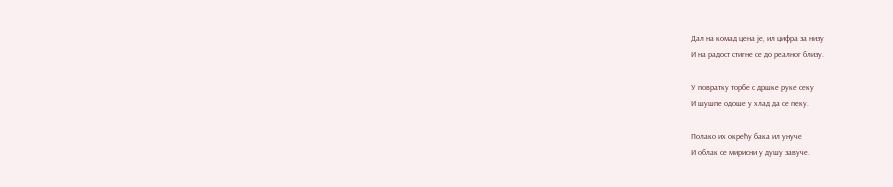Дал на комад цена је, ил цифра за низу
И на радост стигне се до реалног близу.

У повратку торбе с дршке руке секу
И шушпе одоше у хлад да се пеку.

Полако их окрећу бака ил унуче
И облак се мирисни у душу завуче.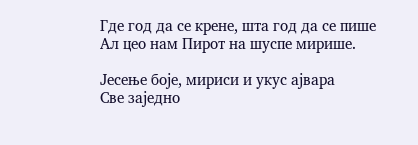Где год да се крене, шта год да се пише
Ал цео нам Пирот на шуспе мирише.

Јесење боје, мириси и укус ајвара
Све заједно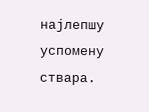најлепшу успомену ствара.